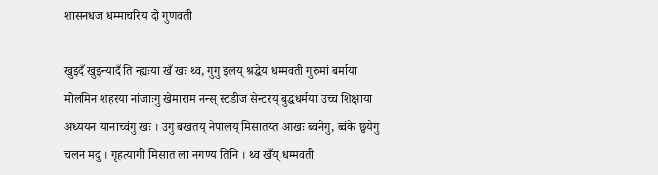शासनधज धम्माचरिय दो गुणवती

खुइदँ खुइन्यादँ ति न्ह्यःया खँ खः थ्व, गुगु इलय् श्रद्धेय धम्मवती गुरुमां बर्माया मोलमिन शहरया नांजाःगु खेमाराम नन्स् स्टडीज सेन्टरय् बुद्धधर्मया उच्च शिक्षाया अध्ययन यानाच्वंगु खः । उगु बखतय् नेपालय् मिसातय्त आखः ब्वनेगु, ब्वंके छ्वयेगु चलन मदु । गृहत्यागी मिसात ला नगण्य तिनि । थ्व खँय् धम्मवती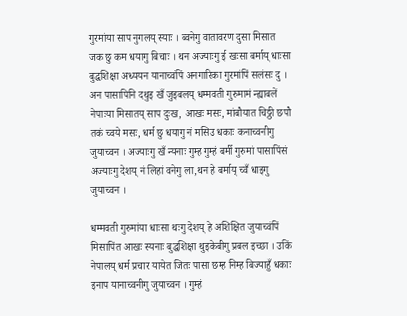गुरमांया साप नुगलय् स्याः । ब्वनेगु वातावरण दुसा मिसात जक छु कम धयागु बिचाः । थन अज्याःगु ई खःसा बर्माय् धाःसा बुद्धशिक्षा अध्ययन यानाच्वंपिं अनगारिका गुरमांपिं सलंसः दु । अन पासापिनि दथुइ खँ जुइबलय् धम्मवती गुरुमामं न्ह्याबलें नेपाःया मिसातय् साप दुःख, आखः मसः, मांबौयात चिठ्ठी छपौ तकं च्वये मसः, धर्म छु धयागु नं मसिउ धकाः कनाच्वनीगु जुयाच्वन । अज्याःगु खँ न्यनाः गुम्ह गुम्हं बर्मी गुरुमां पासापिंसं अज्याःगु देशय् नं लिहां वनेगु ला,थन हे बर्माय् च्वँ धाइगु जुयाच्वन ।

धम्मवती गुरुमांया धाःसा थःगु देशय् हे अशिक्षित जुयाच्वंपिं मिसापिंत आखः स्यनाः बुद्धशिक्षा थुइकेबीगु प्रबल इच्छा । उकिं नेपालय् धर्म प्रचार यायेत जितः पासा छम्ह निम्ह बिज्याहुँ धकाः इनाप यानाच्वनीगु जुयाच्वन । गुम्हं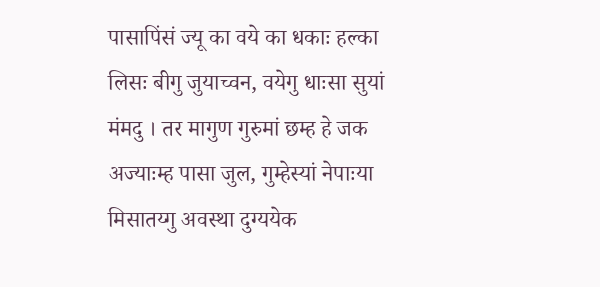पासापिंसं ज्यू का वये का धकाः हल्का लिसः बीगु जुयाच्वन, वयेगु धाःसा सुयां मंमदु । तर मागुण गुरुमां छम्ह हे जक अज्याःम्ह पासा जुल, गुम्हेस्यां नेपाःया मिसातय्गु अवस्था दुग्ययेक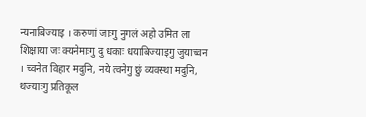न्यनाबिज्याइ । करुणां जाःगु नुगलं अहो उमित ला शिक्षाया जः क्यनेमाःगु दु धकाः धयाबिज्याइगु जुयाच्वन । च्वनेत विहार मदुनि, नये त्वनेगु छुं व्यवस्था मदुनि, थज्याःगु प्रतिकूल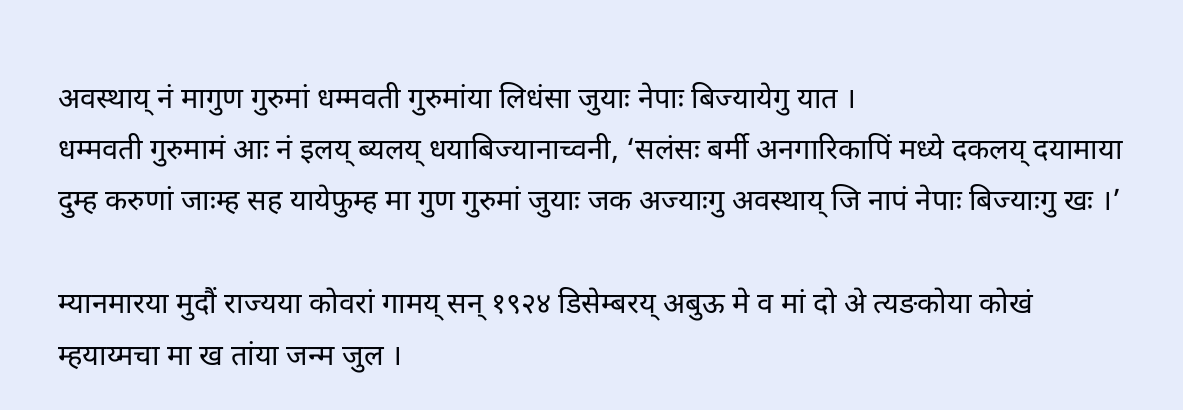अवस्थाय् नं मागुण गुरुमां धम्मवती गुरुमांया लिधंसा जुयाः नेपाः बिज्यायेगु यात ।
धम्मवती गुरुमामं आः नं इलय् ब्यलय् धयाबिज्यानाच्वनी, ‘सलंसः बर्मी अनगारिकापिं मध्ये दकलय् दयामाया दुम्ह करुणां जाःम्ह सह यायेफुम्ह मा गुण गुरुमां जुयाः जक अज्याःगु अवस्थाय् जि नापं नेपाः बिज्याःगु खः ।’

म्यानमारया मुदौं राज्यया कोवरां गामय् सन् १९२४ डिसेम्बरय् अबुऊ मे व मां दो अ‍े त्यङकोया कोखं म्हयाय्मचा मा ख तांया जन्म जुल ।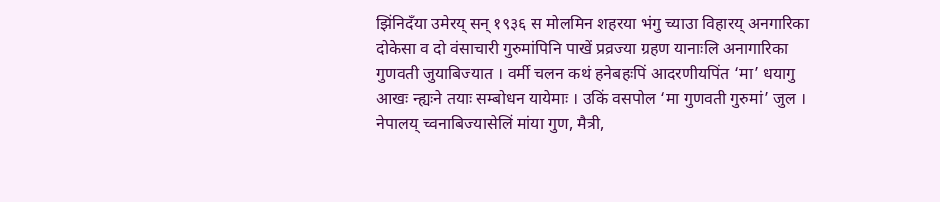झिंनिदँया उमेरय् सन् १९३६ स मोलमिन शहरया भंगु च्याउा विहारय् अनगारिका दोकेसा व दो वंसाचारी गुरुमांपिनि पाखें प्रव्रज्या ग्रहण यानाःलि अनागारिका गुणवती जुयाबिज्यात । वर्मी चलन कथं हनेबहःपिं आदरणीयपिंत ‘मा’ धयागु आखः न्ह्यःने तयाः सम्बोधन यायेमाः । उकिं वसपोल ‘मा गुणवती गुरुमां’ जुल । नेपालय् च्वनाबिज्यासेलिं मांया गुण, मैत्री,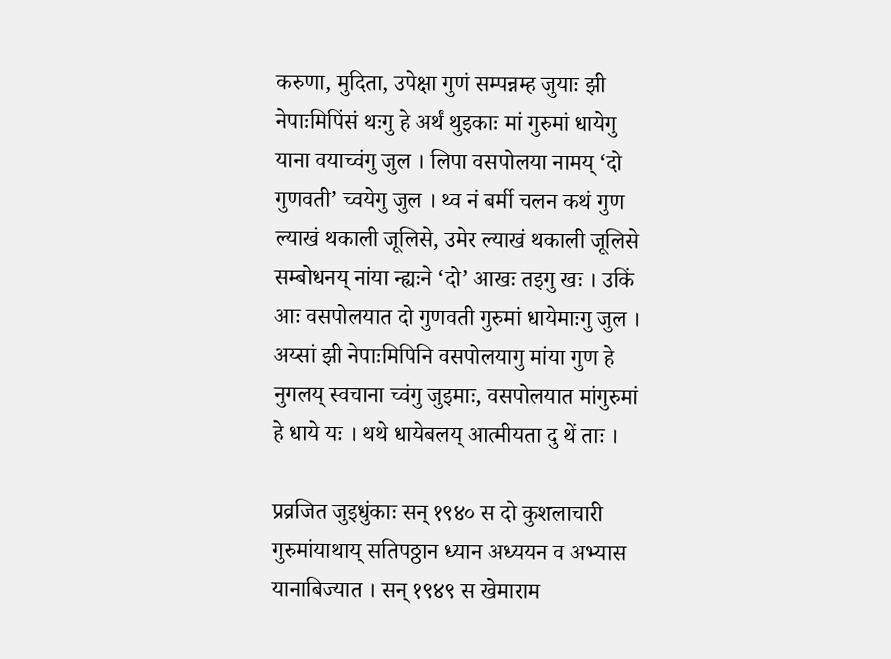करुणा, मुदिता, उपेक्षा गुणं सम्पन्नम्ह जुयाः झी नेपाःमिपिंसं थःगु हे अर्थं थुइकाः मां गुरुमां धायेगु याना वयाच्वंगु जुल । लिपा वसपोलया नामय् ‘दो गुणवती’ च्वयेगु जुल । थ्व नं बर्मी चलन कथं गुण ल्याखं थकाली जूलिसे, उमेर ल्याखं थकाली जूलिसे सम्बोधनय् नांया न्ह्यःने ‘दो’ आखः तइगु खः । उकिं आः वसपोलयात दो गुणवती गुरुमां धायेमाःगु जुल । अय्सां झी नेपाःमिपिनि वसपोलयागु मांया गुण हे नुगलय् स्वचाना च्वंगु जुइमाः, वसपोलयात मांगुरुमां हे धाये यः । थथे धायेबलय् आत्मीयता दु थें ताः ।

प्रव्रजित जुइधुंकाः सन् १९४० स दो कुशलाचारी गुरुमांयाथाय् सतिपठ्ठान ध्यान अध्ययन व अभ्यास यानाबिज्यात । सन् १९४९ स खेमाराम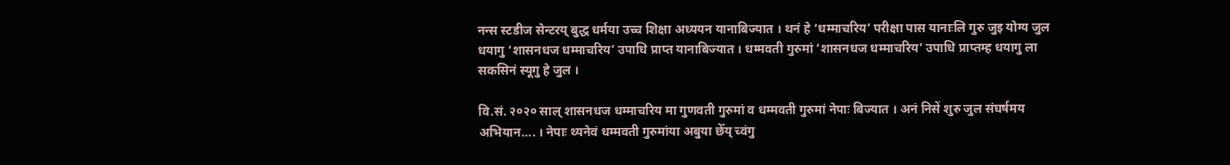नन्स स्टडीज सेन्टरय् बुद्ध धर्मया उच्च शिक्षा अध्ययन यानाबिज्यात । थनं हे ‘धम्माचरिय’ परीक्षा पास यानाःलि गुरु जुइ योग्य जुल धयागु ‘शासनधज धम्माचरिय’ उपाधि प्राप्त यानाबिज्यात । धम्मवती गुरुमां ‘शासनधज धम्माचरिय’ उपाधि प्राप्तम्ह धयागु ला सकसिनं स्यूगु हे जुल ।

वि.सं. २०२० साल् शासनधज धम्माचरिय मा गुणवती गुरुमां व धम्मवती गुरुमां नेपाः बिज्यात । अनं निसें शुरु जुल संघर्षमय अभियान…. । नेपाः थ्यनेवं धम्मवती गुरुमांया अबुया छेँय् च्वंगु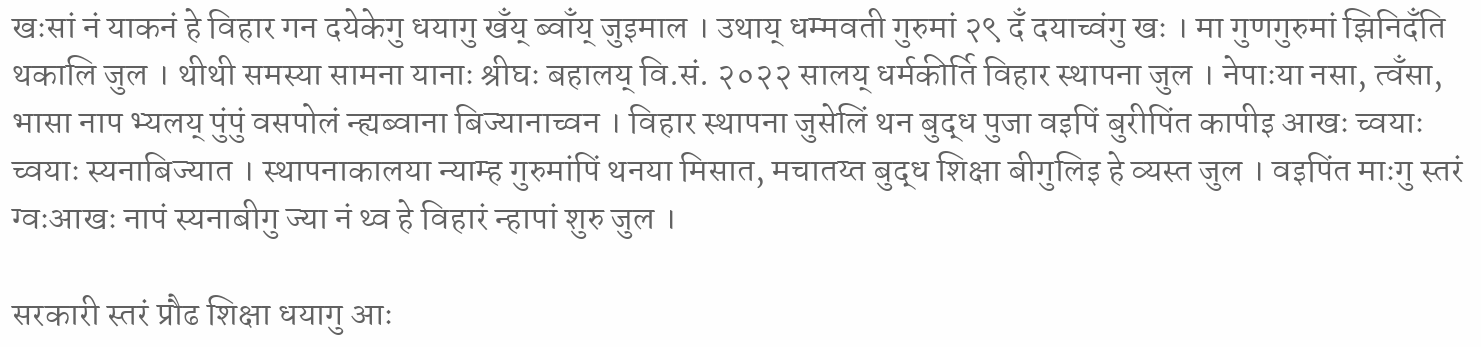खःसां नं याकनं हे विहार गन दयेकेगु धयागु खँय् ब्वाँय् जुइमाल । उथाय् धम्मवती गुरुमां २९ दँ दयाच्वंगु खः । मा गुणगुरुमां झिनिदँति थकालि जुल । थीथी समस्या सामना यानाः श्रीघः बहालय् वि.सं. २०२२ सालय् धर्मकीर्ति विहार स्थापना जुल । नेपाःया नसा, त्वँसा, भासा नाप भ्यलय् पुंपुं वसपोलं न्ह्यब्वाना बिज्यानाच्वन । विहार स्थापना जुसेलिं थन बुद्ध पुजा वइपिं बुरीपिंत कापीइ आखः च्वयाः च्वयाः स्यनाबिज्यात । स्थापनाकालया न्याम्ह गुरुमांपिं थनया मिसात, मचातय्त बुद्ध शिक्षा बीगुलिइ हे व्यस्त जुल । वइपिंत माःगु स्तरं ग्वःआखः नापं स्यनाबीगु ज्या नं थ्व हे विहारं न्हापां शुरु जुल ।

सरकारी स्तरं प्रौढ शिक्षा धयागु आः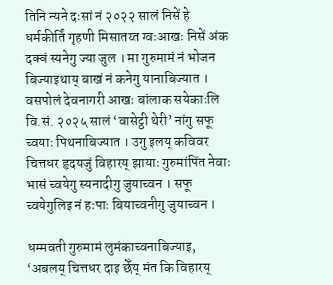तिनि न्यने दःसां नं २०२२ सालं निसें हे धर्मकीर्तिं गृहणी मिसातय्त ग्वःआखः निसें अंक दक्वं स्यनेगु ज्या जुल । मा गुरुमामं नं भोजन बिज्याइथाय् बाखं नं कनेगु यानाबिज्यात । वसपोलं देवनागरी आखः बांलाक सयेकाःलि वि.सं. २०२५ सालं ‘वासेट्ठी थेरी’ नांगु सफू च्वयाः पिथनाबिज्यात । उगु इलय् कविवर चित्तधर हृदयजुं विहारय् झायाः गुरुमांपिंत नेवाः भासं च्वयेगु स्यनादीगु जुयाच्वन । सफू च्वयेगुलिइ नं हःपाः बियाच्वनीगु जुयाच्वन ।

धम्मवती गुरुमामं लुमंकाच्वनाबिज्याइ, ‘अबलय् चित्तधर दाइ छेँय् मंत कि विहारय्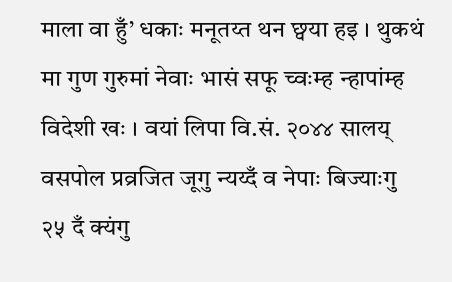माला वा हुँ’ धकाः मनूतय्त थन छ्वया हइ । थुकथं मा गुण गुरुमां नेवाः भासं सफू च्वःम्ह न्हापांम्ह विदेशी खः । वयां लिपा वि.सं. २०४४ सालय् वसपोल प्रव्रजित जूगु न्यय्दँ व नेपाः बिज्याःगु २५ दँ क्यंगु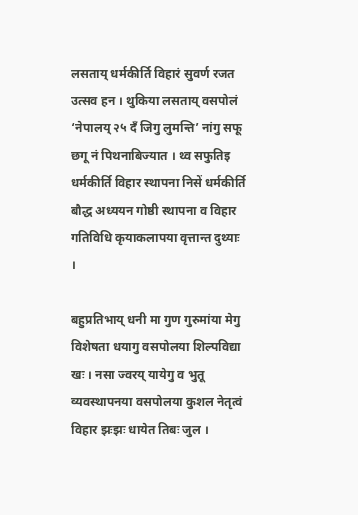लसताय् धर्मकीर्ति विहारं सुवर्ण रजत उत्सव हन । थुकिया लसताय् वसपोलं ‘नेपालय् २५ दँ जिगु लुमन्ति’ नांगु सफू छगू नं पिथनाबिज्यात । थ्व सफुतिइ धर्मकीर्ति विहार स्थापना निसें धर्मकीर्ति बौद्ध अध्ययन गोष्ठी स्थापना व विहार गतिविधि कृयाकलापया वृत्तान्त दुथ्याः ।

बहुप्रतिभाय् धनी मा गुण गुरुमांया मेगु विशेषता धयागु वसपोलया शिल्पविद्या खः । नसा ज्वरय् यायेगु व भुतू व्यवस्थापनया वसपोलया कुशल नेतृत्वं विहार झःझः धायेत तिबः जुल ।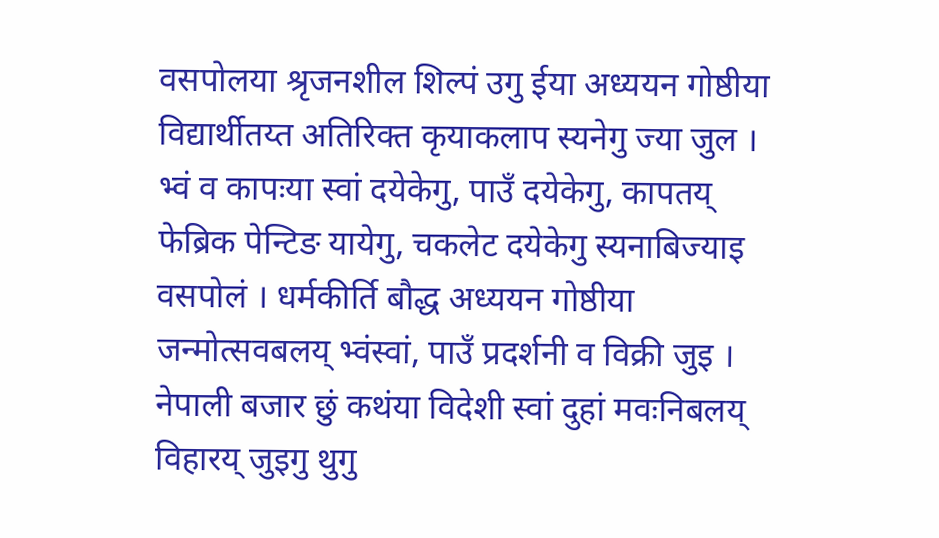वसपोलया श्रृजनशील शिल्पं उगु ईया अध्ययन गोष्ठीया विद्यार्थीतय्त अतिरिक्त कृयाकलाप स्यनेगु ज्या जुल । भ्वं व कापःया स्वां दयेकेगु, पाउँ दयेकेगु, कापतय् फेब्रिक पेन्टिङ यायेगु, चकलेट दयेकेगु स्यनाबिज्याइ वसपोलं । धर्मकीर्ति बौद्ध अध्ययन गोष्ठीया जन्मोत्सवबलय् भ्वंस्वां, पाउँ प्रदर्शनी व विक्री जुइ । नेपाली बजार छुं कथंया विदेशी स्वां दुहां मवःनिबलय् विहारय् जुइगु थुगु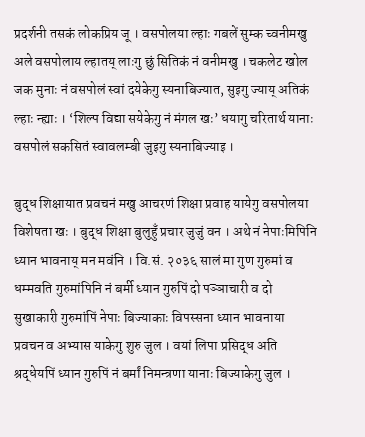प्रदर्शनी तसकं लोकप्रिय जू । वसपोलया ल्हाः गबलें सुम्क च्वनीमखु अले वसपोलाय ल्हातय् लाःगु छुं सितिकं नं वनीमखु । चकलेट खोल जक मुनाः नं वसपोलं स्वां दयेकेगु स्यनाबिज्यात, सुइगु ज्याय् अतिकं ल्हाः न्ह्याः । ‘शिल्प विद्या सयेकेगु नं मंगल खः’ धयागु चरितार्थ यानाः वसपोलं सकसितं स्वावलम्बी जुइगु स्यनाबिज्याइ ।

बुद्ध शिक्षायात प्रवचनं मखु आचरणं शिक्षा प्रवाह यायेगु वसपोलया विशेषता खः । बुद्ध शिक्षा बुलुहुँ प्रचार जुजुं वन । अथे नं नेपाःमिपिनि ध्यान भावनाय् मन मवंनि । वि.सं. २०३६ सालं मा गुण गुरुमां व धम्मवति गुरुमांपिनि नं बर्मी ध्यान गुरुपिं दो पञ्ञाचारी व दो सुखाकारी गुरुमांपिं नेपाः बिज्याकाः विपस्सना ध्यान भावनाया प्रवचन व अभ्यास याकेगु शुरु जुल । वयां लिपा प्रसिद्ध अति श्रद्धेयपिं ध्यान गुरुपिं नं बर्मां निमन्त्रणा यानाः बिज्याकेगु जुल ।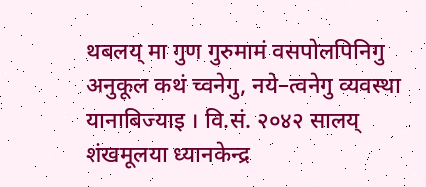थबलय् मा गुण गुरुमामं वसपोलपिनिगु अनुकूल कथं च्वनेगु, नये–त्वनेगु व्यवस्था यानाबिज्याइ । वि.सं. २०४२ सालय् शंखमूलया ध्यानकेन्द्र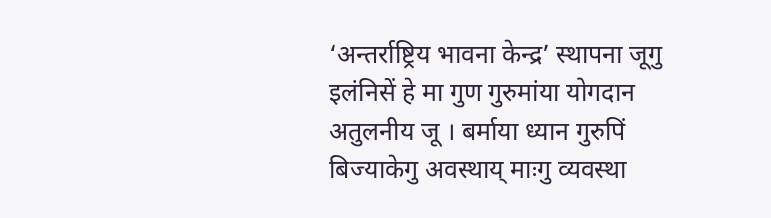‘अन्तर्राष्ट्रिय भावना केन्द्र’ स्थापना जूगु इलंनिसें हे मा गुण गुरुमांया योगदान अतुलनीय जू । बर्माया ध्यान गुरुपिं बिज्याकेगु अवस्थाय् माःगु व्यवस्था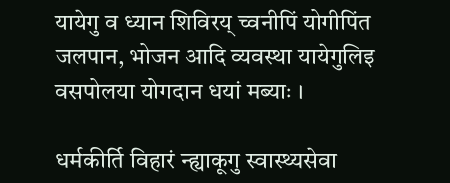यायेगु व ध्यान शिविरय् च्वनीपिं योगीपिंत जलपान, भोजन आदि व्यवस्था यायेगुलिइ वसपोलया योगदान धयां मब्याः ।

धर्मकीर्ति विहारं न्ह्याकूगु स्वास्थ्यसेवा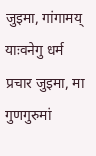जुइमा, गांगामय् याःवनेगु धर्म प्रचार जुइमा, मा गुणगुरुमां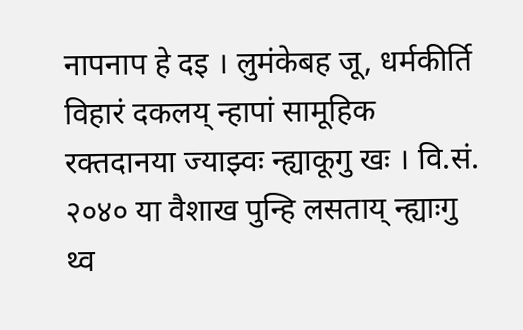नापनाप हे दइ । लुमंकेबह जू, धर्मकीर्ति विहारं दकलय् न्हापां सामूहिक रक्तदानया ज्याझ्वः न्ह्याकूगु खः । वि.सं. २०४० या वैशाख पुन्हि लसताय् न्ह्याःगु थ्व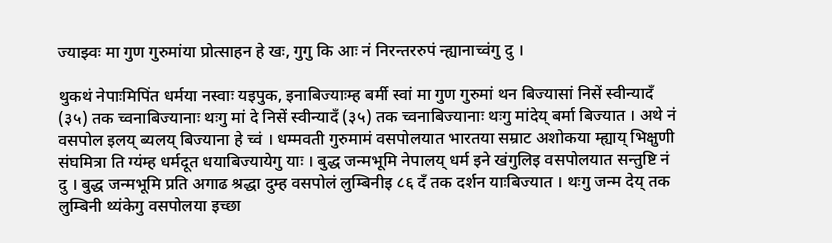ज्याझ्वः मा गुण गुरुमांया प्रोत्साहन हे खः, गुगु कि आः नं निरन्तररुपं न्ह्यानाच्वंगु दु ।

थुकथं नेपाःमिपिंत धर्मया नस्वाः यइपुक, इनाबिज्याःम्ह बर्मी स्वां मा गुण गुरुमां थन बिज्यासां निसें स्वीन्यादँ (३५) तक च्वनाबिज्यानाः थःगु मां दे निसें स्वीन्यादँ (३५) तक च्वनाबिज्यानाः थःगु मांदेय् बर्मा बिज्यात । अथे नं वसपोल इलय् ब्यलय् बिज्याना हे च्वं । धम्मवती गुरुमामं वसपोलयात भारतया सम्राट अशोकया म्ह्याय् भिक्षुणी संघमित्रा ति ग्यंम्ह धर्मदूत धयाबिज्यायेगु याः । बुद्ध जन्मभूमि नेपालय् धर्म इने खंगुलिइ वसपोलयात सन्तुष्टि नं दु । बुद्ध जन्मभूमि प्रति अगाढ श्रद्धा दुम्ह वसपोलं लुम्बिनीइ ८६ दँ तक दर्शन याःबिज्यात । थःगु जन्म देय् तक लुम्बिनी थ्यंकेगु वसपोलया इच्छा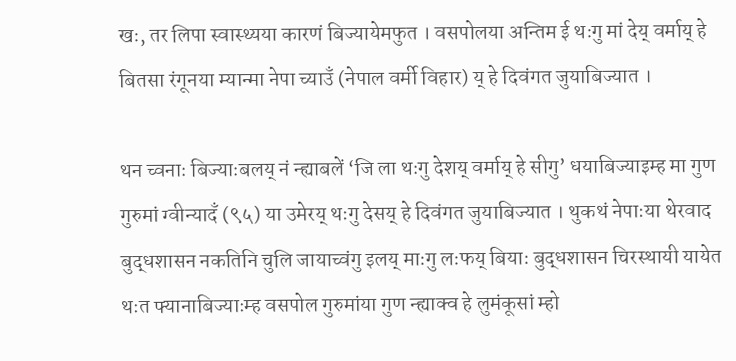खः, तर लिपा स्वास्थ्यया कारणं बिज्यायेमफुत । वसपोलया अन्तिम ई थःगु मां देय् वर्माय् हे बितसा रंगूनया म्यान्मा नेपा च्याउँ (नेपाल वर्मी विहार) य् हे दिवंगत जुयाबिज्यात ।

थन च्वनाः बिज्याःबलय् नं न्ह्याबलें ‘जि ला थःगु देशय् वर्माय् हे सीगु’ धयाबिज्याइम्ह मा गुण गुरुमां ग्वीन्यादँ (९५) या उमेरय् थःगु देसय् हे दिवंगत जुयाबिज्यात । थुकथं नेपाःया थेरवाद बुद्धशासन नकतिनि चुलि जायाच्वंगु इलय् माःगु लःफय् बियाः बुद्धशासन चिरस्थायी यायेत थःत फ्यानाबिज्याःम्ह वसपोल गुरुमांया गुण न्ह्याक्व हे लुमंकूसां म्हो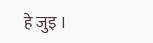हे जुइ ।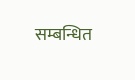सम्बन्धित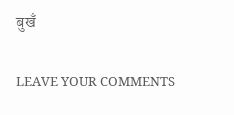बुखँ

LEAVE YOUR COMMENTS